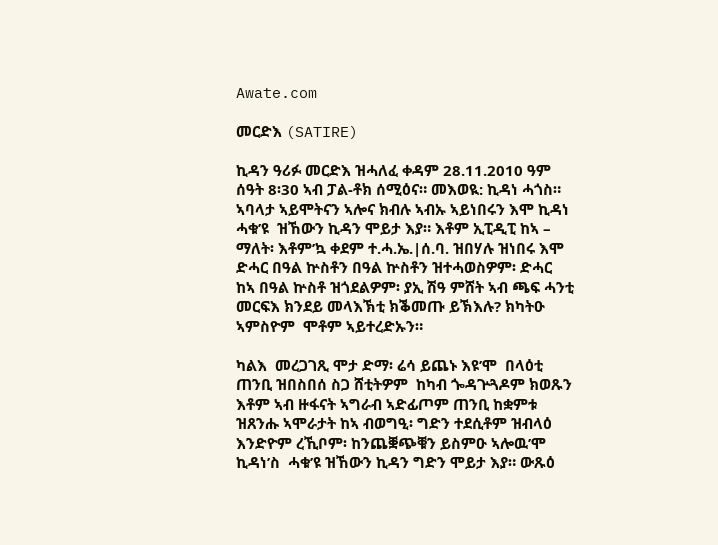Awate.com

መርድእ (SATIRE)

ኪዳን ዓሪፉ መርድእ ዝሓለፈ ቀዳም 28.11.2010 ዓም ሰዓት 8፡30 ኣብ ፓል-ቶክ ሰሚዕና። መእወዪ: ኪዳነ ሓጎስ። ኣባላታ ኣይሞትናን ኣሎና ክብሉ ኣብኡ ኣይነበሩን እሞ ኪዳነ ሓቁ’ዩ  ዝኸውን ኪዳን ሞይታ እያ። እቶም ኢፒዲፒ ከኣ – ማለት፡ እቶም’ኳ ቀደም ተ.ሓ.ኤ.|ሰ.ባ. ዝበሃሉ ዝነበሩ እሞ ድሓር በዓል ኵስቶን በዓል ኵስቶን ዝተሓወስዎም፡ ድሓር ከኣ በዓል ኵስቶ ዝጎደልዎም፡ ያኢ ሽዓ ምሸት ኣብ ጫፍ ሓንቲ መርፍእ ክንደይ መላእኽቲ ክቕመጡ ይኽእሉ? ክካትዑ ኣምስዮም  ሞቶም ኣይተረድኡን።

ካልእ  መረጋገጺ ሞታ ድማ፡ ሬሳ ይጨኑ እዩ’ሞ  በላዕቲ ጠንቢ ዝበስበሰ ስጋ ሸቲትዎም  ከካብ ጐዳጕጓዶም ክወጹን እቶም ኣብ ዙፋናት ኣግራብ ኣድፊጦም ጠንቢ ከቋምቱ ዝጸንሑ ኣሞራታት ከኣ ብወግዒ፡ ግድን ተደሲቶም ዝብላዕ እንድዮም ረኺቦም፡ ከንጨቛጭቑን ይስምዑ ኣሎዉ’ሞ ኪዳነ’ስ  ሓቁ’ዩ ዝኸውን ኪዳን ግድን ሞይታ እያ። ውጹዕ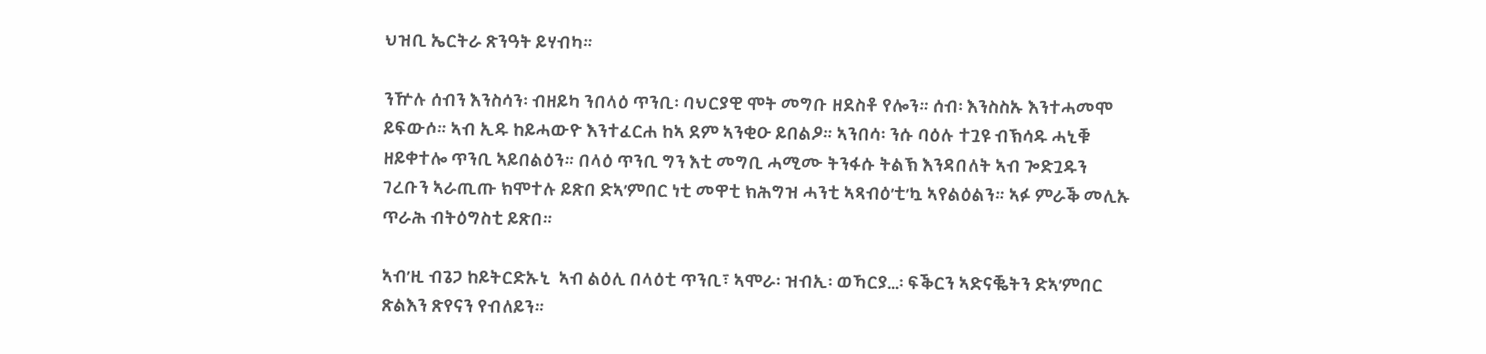ህዝቢ ኤርትራ ጽንዓት ይሃብካ።

ንዅሉ ሰብን እንስሳን፡ ብዘይካ ንበላዕ ጥንቢ፡ ባህርያዊ ሞት መግቡ ዘደስቶ የሎን። ሰብ፡ እንስስኡ እንተሓመሞ ይፍውሶ። ኣብ ኢዱ ከይሓውዮ እንተፈርሐ ከኣ ደም ኣንቂዑ ይበልዖ። ኣንበሳ፡ ንሱ ባዕሉ ተጓዩ ብኽሳዱ ሓኒቑ ዘይቀተሎ ጥንቢ ኣይበልዕን። በላዕ ጥንቢ ግን እቲ መግቢ ሓሚሙ ትንፋሱ ትልኽ እንዳበለት ኣብ ጐድጓዱን ገረቡን ኣራጢጡ ክሞተሉ ይጽበ ድኣ’ምበር ነቲ መዋቲ ክሕግዝ ሓንቲ ኣጻብዕ’ቲ’ኳ ኣየልዕልን። ኣፉ ምራቕ መሊኡ ጥራሕ ብትዕግስቲ ይጽበ።

ኣብ’ዚ ብጌጋ ከይትርድኡኒ  ኣብ ልዕሊ በላዕቲ ጥንቢ፣ ኣሞራ፡ ዝብኢ፡ ወኻርያ…፡ ፍቕርን ኣድናቘትን ድኣ’ምበር ጽልእን ጽየናን የብለይን።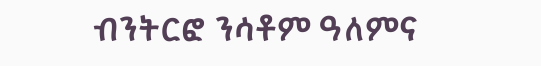ብንትርፎ ንሳቶም ዓለምና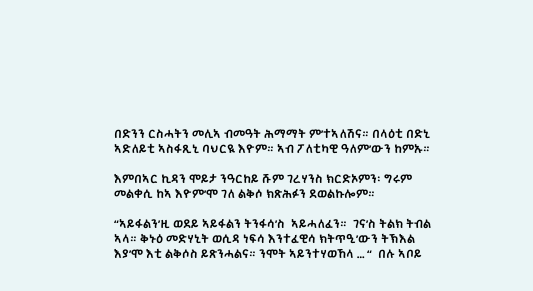በድንን ርስሓትን መሊኣ ብመዓት ሕማማት ም’ተኣለሽና። በላዕቲ በድኒ ኣድለይቲ ኣስፋጺኒ ባህርዪ እዮም። ኣብ ፖለቲካዊ ዓለም’ውን ከምኡ።

እምበኣር ኪዳን ሞይታ ንዓርከይ ሹም ገረሃንስ ክርድኦምን፡ ግሩም መልቀሲ ከኣ እዮም’ሞ ገለ ልቅሶ ክጽሕፉን ደወልኩሎም።

“ኣይፋልን’ዚ ወደይ ኣይፋልን ትንፋሳ’ስ  ኣይሓለፈን።  ገና’ስ ትልክ ትብል ኣላ። ቅኑዕ መድሃኒት ወሲዳ ነፍሳ እንተፈዊሳ ክትጥዒ’ውን ትኽእል እያ’ሞ እቲ ልቅሶስ ይጽንሓልና። ንሞት ኣይንተሃወኸላ … “  በሉ ኣቦይ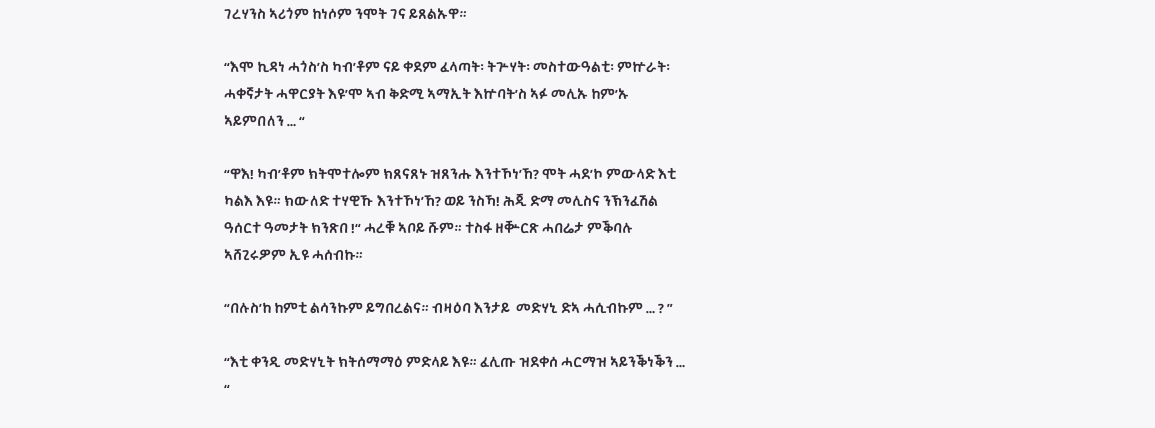ገረሃንስ ኣሪጎም ከነሶም ንሞት ገና ይጸልኡዋ።

“እሞ ኪዳነ ሓጎስ’ስ ካብ’ቶም ናይ ቀደም ፈላጣት፡ ትጕሃት፡ መስተውዓልቲ፡ ምኵራት፡ ሓቀኛታት ሓዋርያት እዩ’ሞ ኣብ ቅድሚ ኣማኢት እኵባት’ስ ኣፉ መሊኡ ከም’ኡ ኣይምበለን … “

“ዋእ! ካብ’ቶም ክትሞተሎም ክጸናጸኑ ዝጸንሑ እንተኾነ’ኸ? ሞት ሓደ’ኮ ምውላድ እቲ ካልእ እዩ። ክውለድ ተሃዊኹ እንተኾነ’ኸ? ወይ ንስኻ! ሕጂ ድማ መሊስና ንኽንፈሽል ዓሰርተ ዓመታት ክንጽበ !“ ሓረቑ ኣቦይ ሹም። ተስፋ ዘቝርጽ ሓበሬታ ምቕባሉ ኣሸጊሩዎም ኢዩ ሓሰብኩ።

“በሉስ’ከ ከምቲ ልሳንኩም ይግበረልና። ብዛዕባ እንታይ  መድሃኒ ድኣ ሓሲብኩም … ? ”

“እቲ ቀንዲ መድሃኒት ክትሰማማዕ ምድላይ እዩ። ፈሊጡ ዝደቀሰ ሓርማዝ ኣይንቕነቕን … “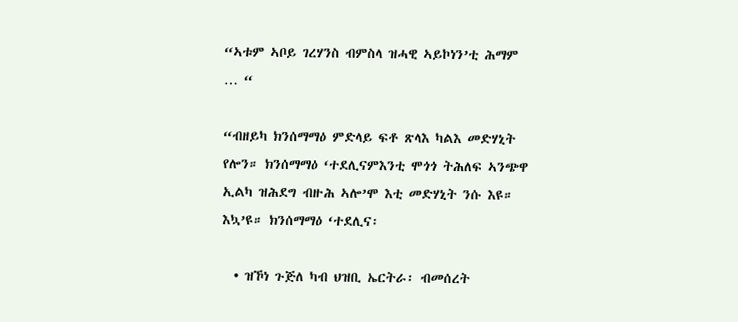“ኣቱም ኣቦይ ገረሃንስ ብምስላ ዝሓዊ ኣይኮነን’ቲ ሕማም   … “

“ብዘይካ ክንሰማማዕ ምድላይ ፍቶ ጽላእ ካልእ መድሃኒት የሎን። ክንሰማማዕ ‘ተደሊናምእንቲ ሞጎጎ ትሕለፍ ኣንጭዋ ኢልካ ዝሕደግ ብዙሕ ኣሎ’ሞ እቲ መድሃኒት ንሱ እዩ።  እኳ’ዩ። ክንሰማማዕ ‘ተደሊና፡

  • ዝኾነ ጉጅለ ካብ ህዝቢ ኤርትራ፡ ብመሰረት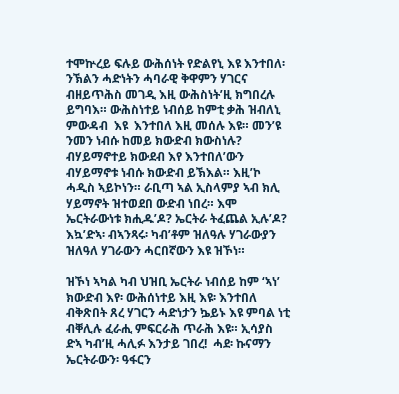ተሞኵረይ ፍሉይ ውሕሰነት የድልየኒ እዩ እንተበለ፡ ንኽልን ሓድነትን ሓባራዊ ቅዋምን ሃገርና ብዘይጥሕስ መገዲ እዚ ውሕስነት’ዚ ክግበረሉ ይግባእ። ውሕስነተይ ነብሰይ ከምቲ ቃሕ ዝብለኒ ምውዳብ  እዩ  እንተበለ እዚ መሰሉ እዩ። መን’ዩ ንመን ነብሱ ከመይ ክውድብ ክውስነሉ?  ብሃይማኖተይ ክውደብ እየ እንተበለ’ውን ብሃይማኖቱ ነብሱ ክውድብ ይኽእል። እዚ’ኮ ሓዲስ ኣይኮነን። ራቢጣ ኣል ኢስላምያ ኣብ ክሊ ሃይማኖት ዝተወደበ ውድብ ነበረ። እሞ ኤርትራውነቱ ክሒዱ’ዶ? ኤርትራ ትፈጨል ኢሉ’ዶ? እኳ’ድኣ፡ ብኣንጻሩ፡ ካብ’ቶም ዝለዓሉ ሃገራውያን ዝለዓለ ሃገራውን ሓርበኛውን እዩ ዝኾነ።

ዝኾነ ኣካል ካብ ህዝቢ ኤርትራ ነብሰይ ከም ‘ኣነ’ ክውድብ እየ፡ ውሕሰነተይ እዚ እዩ፡ እንተበለ ብቅጽበት ጸረ ሃገርን ሓድነታን ኴይኑ እዩ ምባል ነቲ ብቐሊሉ ፈራሒ ምፍርራሕ ጥራሕ እዩ። ኢሳያስ ድኣ ካብ’ዚ ሓሊፉ እንታይ ገበረ!  ሓደ፡ ኩናማን ኤርትራውን፡ ዓፋርን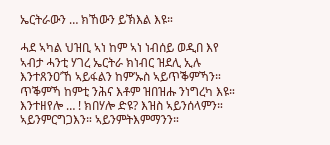ኤርትራውን … ክኸውን ይኽእል እዩ።

ሓደ ኣካል ህዝቢ ኣነ ከም ኣነ ነብሰይ ወዲበ እየ ኣብታ ሓንቲ ሃገረ ኤርትራ ክነብር ዝደሊ ኢሉ እንተጸንዐ’ኸ ኣይፋልን ከም’ኡስ ኣይጥቕምኻን። ጥቕምኻ ከምቲ ንሕና እቶም ዝበዝሑ ንነግረካ እዩ። እንተዘየሎ … ! ክበሃሎ ድዩ? እዝስ ኣይንሰላምን። ኣይንምርግጋእን። ኣይንምትእምማንን።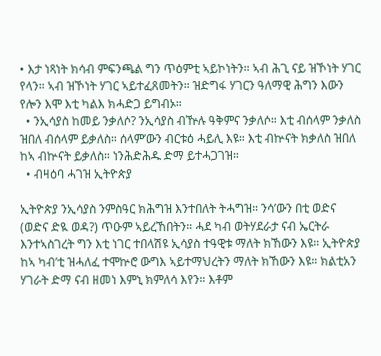• እታ ነጻነት ክሳብ ምፍንጫል ግን ጥዕምቲ ኣይኮነትን። ኣብ ሕጊ ናይ ዝኾነት ሃገር የላን። ኣብ ዝኾነት ሃገር ኣይተፈጸመትን። ዝድግፋ ሃገርን ዓለማዊ ሕግን እውን የሎን እሞ እቲ ካልእ ክሓድጋ ይግብኦ።
  • ንኢሳያስ ከመይ ንቃለሶ? ንኢሳያስ ብዅሉ ዓቅምና ንቃለሶ። እቲ ብሰላም ንቃለስ ዝበለ ብሰላም ይቃለስ። ሰላም’ውን ብርቱዕ ሓይሊ እዩ። እቲ ብኵናት ክቃለስ ዝበለ ከኣ ብኵናት ይቃለስ። ነንሕድሕዱ ድማ ይተሓጋገዝ።
  • ብዛዕባ ሓገዝ ኢትዮጵያ

ኢትዮጵያ ንኢሳያስ ንምስዓር ክሕግዝ እንተበለት ትሓግዝ። ንሳ’ውን በቲ ወድና (ወድና ድዪ ወዳ?) ጥዑም ኣይረኸበትን። ሓደ ካብ ወትሃደራታ ናብ ኤርትራ እንተኣስገረት ግን እቲ ነገር ተበላሽዩ ኢሳያስ ተዓዊቱ ማለት ክኸውን እዩ። ኢትዮጵያ ከኣ ካብ’ቲ ዝሓለፈ ተሞኵሮ ውግእ ኣይተማህረትን ማለት ክኸውን እዩ። ክልቲአን ሃገራት ድማ ናብ ዘመነ እምኒ ክምለሳ እየን። እቶም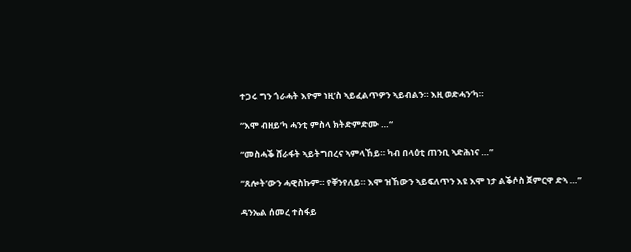ተጋሩ ግን ጎራሓት እዮም ነዚ’ስ ኣይፈልጥዎን ኣይብልን። እዚ ወድሓን’ካ።

“እሞ ብዘይ’ካ ሓንቲ ምስላ ክትድምድሙ …“

“መስሓቕ ሸራፋት ኣይትግበረና ኣምላኸይ። ካብ በላዕቲ ጠንቢ ኣድሕነና …”

“ጸሎት’ውን ሓዊስኩም። የቐንየለይ። እሞ ዝኸውን ኣይፍለጥን እዩ እሞ ነታ ልቕሶስ ጀምርዋ ድኣ …”

ዳንኤል ሰመረ ተስፋይ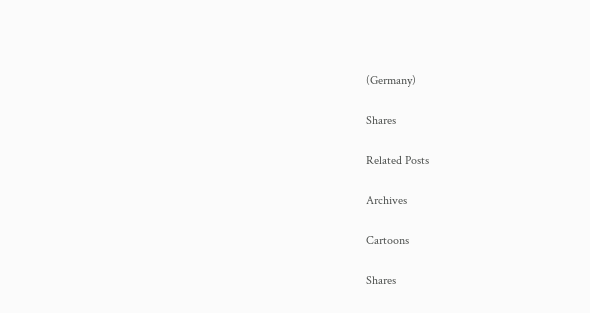(Germany)

Shares

Related Posts

Archives

Cartoons

Shares